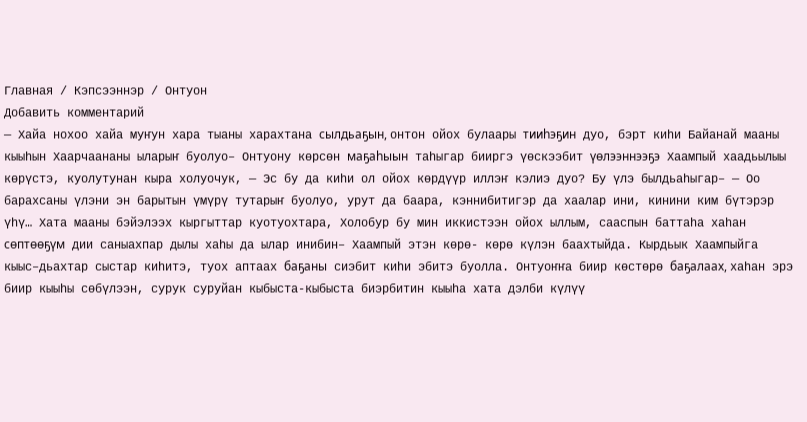Главная / Кэпсээннэр / Онтуон
Добавить комментарий
— Хайа нохоо хайа муҥун хара тыаны харахтана сылдьаҕын, онтон ойох булаары тииһэҕин дуо, бэрт киһи Байанай мааны кыыһын Хаарчаананы ыларыҥ буолуо– Онтуону көрсөн маҕаһыын таһыгар бииргэ үөскээбит үөлээннээҕэ Хаампый хаадьылыы көрүстэ, куолутунан кыра холуочук, — Эс бу да киһи ол ойох көрдүүр иллэҥ кэлиэ дуо? Бу үлэ былдьаһыгар– — Оо барахсаны үлэни эн барытын үмүрү тутарыҥ буолуо, урут да баара, кэннибитигэр да хаалар ини, кинини ким бүтэрэр үһү… Хата мааны бэйэлээх кыргыттар куотуохтара, Холобур бу мин иккистээн ойох ыллым, сааспын баттаһа хаһан сөптөөҕүм дии саныахпар дылы хаһы да ылар инибин– Хаампый этэн көрө- көрө күлэн баахтыйда. Кырдьык Хаампыйга кыыс–дьахтар сыстар киһитэ, туох аптаах баҕаны сиэбит киһи эбитэ буолла. Онтуоҥҥа биир көстөрө баҕалаах, хаһан эрэ биир кыыһы сөбүлээн, сурук суруйан кыбыста-кыбыста биэрбитин кыыһа хата дэлби күлүү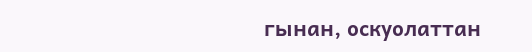гынан, оскуолаттан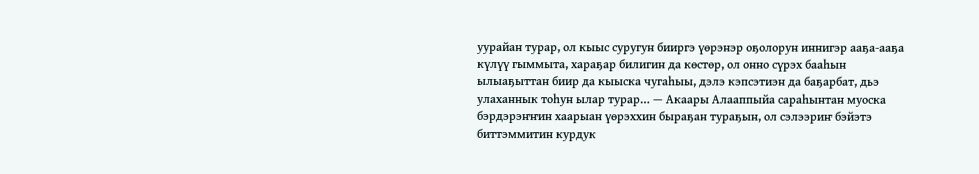уурайан турар, ол кыыс суругун бииргэ үөрэнэр оҕолорун иннигэр ааҕа-ааҕа күлүү гыммыта, хараҕар билигин да көстөр, ол онно сүрэх бааһын ылыаҕыттан биир да кыыска чугаһыы, дэлэ кэпсэтиэн да баҕарбат, дьэ улаханнык тоһун ылар турар… — Акаары Алааппыйа сараһынтан муоска бэрдэрэҥҥин хаарыан үөрэххин быраҕан тураҕын, ол сэлээриҥ бэйэтэ биттэммитин курдук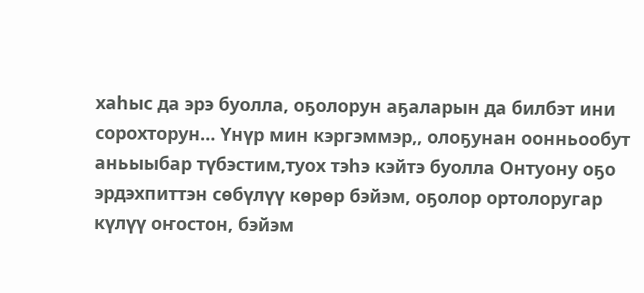хаһыс да эрэ буолла, оҕолорун аҕаларын да билбэт ини сорохторун… Үнүр мин кэргэммэр,, олоҕунан оонньообут аньыыбар түбэстим,туох тэһэ кэйтэ буолла Онтуону оҕо эрдэхпиттэн сөбүлүү көрөр бэйэм, оҕолор ортолоругар күлүү оҥостон, бэйэм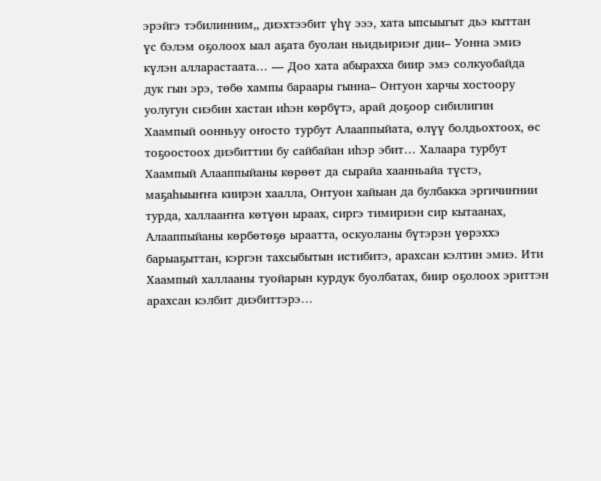эрэйгэ тэбилинним,, диэхтээбит үһү эээ, хата ыпсыыгыт дьэ кыттан үс бэлэм оҕолоох ыал аҕата буолан ньидьириэҥ дии– Уонна эмиэ күлэн алларастаата… — Доо хата абырахха биир эмэ солкуобайда дук гын эрэ, төбө хампы бараары гынна– Онтуон харчы хостоору уолугун сиэбин хастан иһэн көрбүтэ, арай доҕоор сибилигин Хаампый оонньуу оҥосто турбут Алааппыйата, өлүү болдьохтоох, өс тоҕоостоох диэбиттии бу сайбайан иһэр эбит… Халаара турбут Хаампый Алааппыйаны көрөөт да сырайа хаанньайа түстэ, маҕаһыыҥҥа киирэн хаалла, Онтуон хайыан да булбакка эргичиҥнии турда, халлааҥҥа көтүөн ыраах, сиргэ тимириэн сир кытаанах, Алааппыйаны көрбөтөҕө ыраатта, оскуоланы бүтэрэн үөрэххэ барыаҕыттан, кэргэн тахсыбытын истибитэ, арахсан кэлтин эмиэ. Ити Хаампый халлааны туойарын курдук буолбатах, биир оҕолоох эриттэн арахсан кэлбит диэбиттэрэ…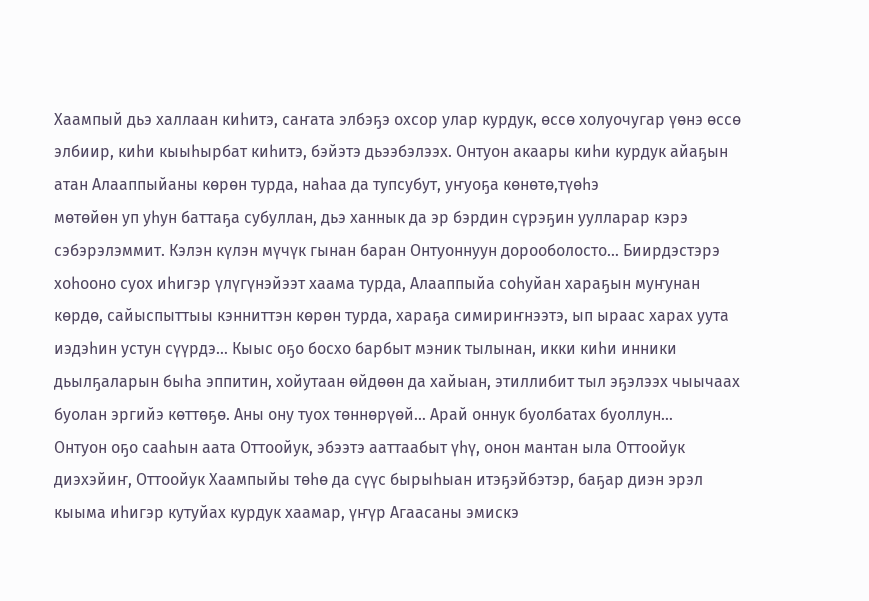Хаампый дьэ халлаан киһитэ, саҥата элбэҕэ охсор улар курдук, өссө холуочугар үөнэ өссө элбиир, киһи кыыһырбат киһитэ, бэйэтэ дьээбэлээх. Онтуон акаары киһи курдук айаҕын атан Алааппыйаны көрөн турда, наһаа да тупсубут, уҥуоҕа көнөтө,түөһэ
мөтөйөн уп уһун баттаҕа субуллан, дьэ ханнык да эр бэрдин сүрэҕин уулларар кэрэ сэбэрэлэммит. Кэлэн күлэн мүчүк гынан баран Онтуоннуун дорооболосто… Биирдэстэрэ хоһооно суох иһигэр үлүгүнэйээт хаама турда, Алааппыйа соһуйан хараҕын муҥунан көрдө, сайыспыттыы кэнниттэн көрөн турда, хараҕа симириҥнээтэ, ып ыраас харах уута иэдэһин устун сүүрдэ… Кыыс оҕо босхо барбыт мэник тылынан, икки киһи инники дьылҕаларын быһа эппитин, хойутаан өйдөөн да хайыан, этиллибит тыл эҕэлээх чыычаах буолан эргийэ көттөҕө. Аны ону туох төннөрүөй… Арай оннук буолбатах буоллун…
Онтуон оҕо сааһын аата Оттоойук, эбээтэ ааттаабыт үһү, онон мантан ыла Оттоойук диэхэйиҥ, Оттоойук Хаампыйы төһө да сүүс бырыһыан итэҕэйбэтэр, баҕар диэн эрэл кыыма иһигэр кутуйах курдук хаамар, үҥүр Агаасаны эмискэ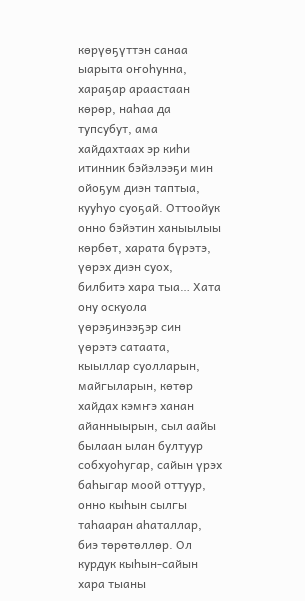көрүөҕүттэн санаа ыарыта оҥоһунна, хараҕар араастаан көрөр, наһаа да тупсубут, ама хайдахтаах эр киһи итинник бэйэлээҕи мин ойоҕум диэн таптыа, кууһуо суоҕай. Оттоойук онно бэйэтин ханыылыы көрбөт, харата бүрэтэ, үөрэх диэн суох, билбитэ хара тыа… Хата ону оскуола үөрэҕинээҕэр син үөрэтэ сатаата, кыыллар суолларын, майгыларын, көтөр хайдах кэмҥэ ханан айанныырын, сыл аайы былаан ылан бултуур собхуоһугар, сайын үрэх баһыгар моой оттуур, онно кыһын сылгы таһааран аһаталлар, биэ төрөтөллөр. Ол курдук кыһын-сайын хара тыаны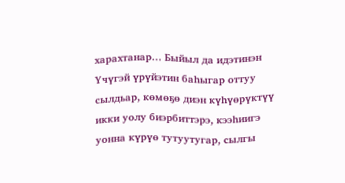харахтанар… Быйыл да идэтинэн Үчүгэй үрүйэтин баһыгар оттуу сылдьар, көмөҕө диэн күһүөрүктүү икки уолу биэрбиттэрэ, кээһиигэ уонна күрүө тутуутугар, сылгы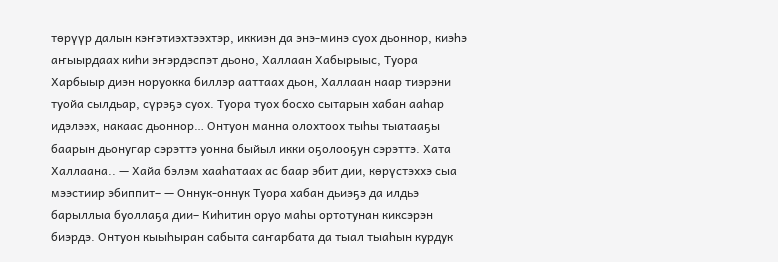төрүүр далын кэҥэтиэхтээхтэр, иккиэн да энэ-минэ суох дьоннор, киэһэ аҥыырдаах киһи эҥэрдэспэт дьоно, Халлаан Хабырыыс, Туора Харбыыр диэн норуокка биллэр ааттаах дьон, Халлаан наар тиэрэни туойа сылдьар, сүрэҕэ суох. Туора туох босхо сытарын хабан ааһар идэлээх, накаас дьоннор… Онтуон манна олохтоох тыһы тыатааҕы баарын дьонугар сэрэттэ уонна быйыл икки оҕолооҕун сэрэттэ. Хата Халлаана.. — Хайа бэлэм хааһатаах ас баар эбит дии, көрүстэххэ сыа мээстиир эбиппит– — Оннук-оннук Туора хабан дьиэҕэ да илдьэ барыллыа буоллаҕа дии– Киһитин оруо маһы ортотунан киксэрэн биэрдэ. Онтуон кыыһыран сабыта саҥарбата да тыал тыаһын курдук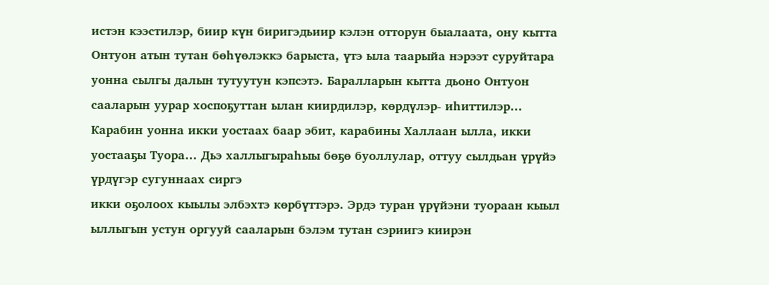истэн кээстилэр, биир күн биригэдьиир кэлэн отторун быалаата, ону кытта Онтуон атын тутан бөһүөлэккэ барыста, үтэ ыла таарыйа нэрээт суруйтара уонна сылгы далын тутуутун кэпсэтэ. Баралларын кытта дьоно Онтуон сааларын уурар хоспоҕуттан ылан киирдилэр, көрдүлэр- иһиттилэр… Карабин уонна икки уостаах баар эбит, карабины Халлаан ылла, икки уостааҕы Туора… Дьэ халлыгыраһыы бөҕө буоллулар, оттуу сылдьан үрүйэ үрдүгэр сугуннаах сиргэ
икки оҕолоох кыылы элбэхтэ көрбүттэрэ. Эрдэ туран үрүйэни туораан кыыл ыллыгын устун оргууй сааларын бэлэм тутан сэриигэ киирэн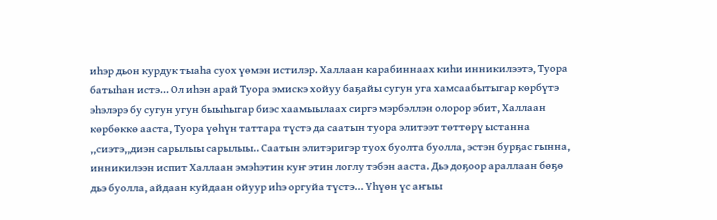иһэр дьон курдук тыаһа суох үөмэн истилэр. Халлаан карабиннаах киһи инникилээтэ, Туора батыһан истэ… Ол иһэн арай Туора эмискэ хойуу баҕайы сугун уга хамсаабытыгар көрбүтэ эһэлэрэ бу сугун угун быыһыгар биэс хаамыылаах сиргэ мэрбэллэн олорор эбит, Халлаан көрбөккө ааста, Туора үөһүн таттара түстэ да саатын туора элитээт төттөрү ыстанна ,,сиэтэ,,диэн сарылыы сарылыы.. Саатын элитэригэр туох буолта буолла, эстэн бурҕас гынна, инникилээн испит Халлаан эмэһэтин куҥ этин логлу тэбэн ааста. Дьэ доҕоор араллаан бөҕө дьэ буолла, айдаан куйдаан ойуур иһэ оргуйа түстэ… Үһүөн үс аҥыы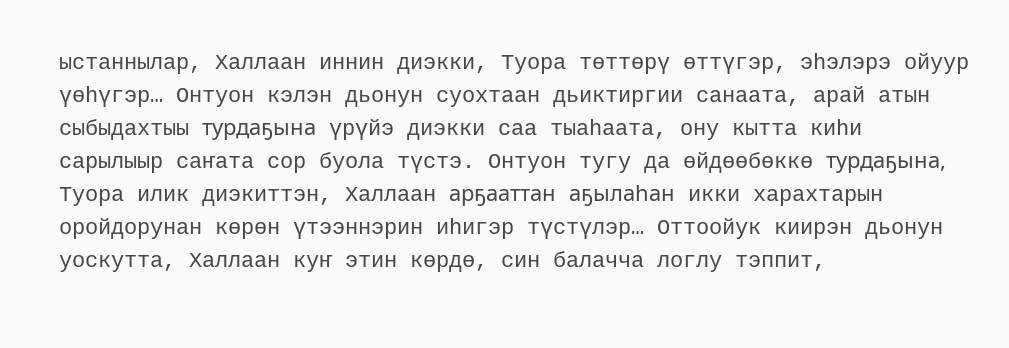ыстаннылар, Халлаан иннин диэкки, Туора төттөрү өттүгэр, эһэлэрэ ойуур үөһүгэр… Онтуон кэлэн дьонун суохтаан дьиктиргии санаата, арай атын сыбыдахтыы турдаҕына үрүйэ диэкки саа тыаһаата, ону кытта киһи сарылыыр саҥата сор буола түстэ. Онтуон тугу да өйдөөбөккө турдаҕына, Туора илик диэкиттэн, Халлаан арҕааттан аҕылаһан икки харахтарын оройдорунан көрөн үтээннэрин иһигэр түстүлэр… Оттоойук киирэн дьонун уоскутта, Халлаан куҥ этин көрдө, син балачча логлу тэппит,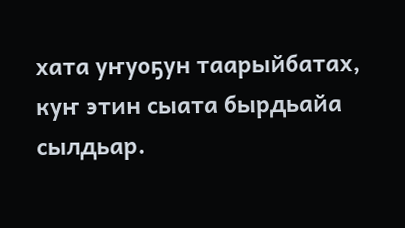хата уҥуоҕун таарыйбатах, куҥ этин сыата бырдьайа сылдьар.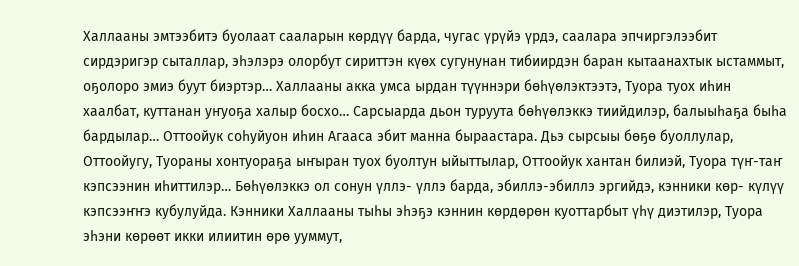Халлааны эмтээбитэ буолаат сааларын көрдүү барда, чугас үрүйэ үрдэ, саалара эпчиргэлээбит сирдэригэр сыталлар, эһэлэрэ олорбут сириттэн күөх сугунунан тибиирдэн баран кытаанахтык ыстаммыт, оҕолоро эмиэ буут биэртэр… Халлааны акка умса ырдан түүннэри бөһүөлэктээтэ, Туора туох иһин хаалбат, куттанан уҥуоҕа халыр босхо… Сарсыарда дьон туруута бөһүөлэккэ тиийдилэр, балыыһаҕа быһа бардылар… Оттоойук соһуйуон иһин Агааса эбит манна быраастара. Дьэ сырсыы бөҕө буоллулар, Оттоойугу, Туораны хонтуораҕа ыҥыран туох буолтун ыйыттылар, Оттоойук хантан билиэй, Туора түҥ-таҥ кэпсээнин иһиттилэр… Бөһүөлэккэ ол сонун үллэ- үллэ барда, эбиллэ-эбиллэ эргийдэ, кэнники көр- күлүү кэпсээҥҥэ кубулуйда. Кэнники Халлааны тыһы эһэҕэ кэннин көрдөрөн куоттарбыт үһү диэтилэр, Туора эһэни көрөөт икки илиитин өрө ууммут,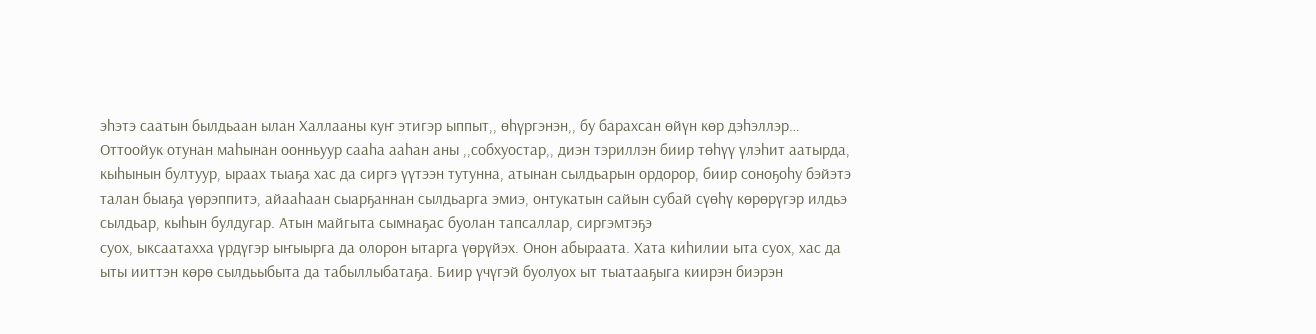эһэтэ саатын былдьаан ылан Халлааны куҥ этигэр ыппыт,, өһүргэнэн,, бу барахсан өйүн көр дэһэллэр…
Оттоойук отунан маһынан оонньуур сааһа ааһан аны ,,собхуостар,, диэн тэриллэн биир төһүү үлэһит аатырда, кыһынын бултуур, ыраах тыаҕа хас да сиргэ үүтээн тутунна, атынан сылдьарын ордорор, биир соноҕоһу бэйэтэ талан быаҕа үөрэппитэ, айааһаан сыарҕаннан сылдьарга эмиэ, онтукатын сайын субай сүөһү көрөрүгэр илдьэ сылдьар, кыһын булдугар. Атын майгыта сымнаҕас буолан тапсаллар, сиргэмтэҕэ
суох, ыксаатахха үрдүгэр ыҥыырга да олорон ытарга үөрүйэх. Онон абыраата. Хата киһилии ыта суох, хас да ыты ииттэн көрө сылдьыбыта да табыллыбатаҕа. Биир үчүгэй буолуох ыт тыатааҕыга киирэн биэрэн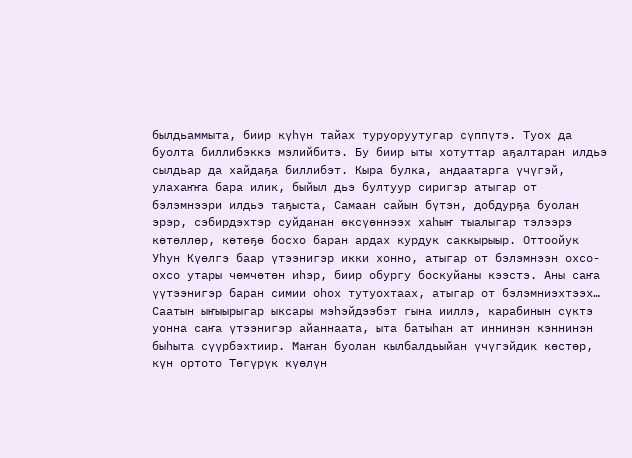былдьаммыта, биир күһүн тайах туруоруутугар сүппүтэ. Туох да буолта биллибэккэ мэлийбитэ. Бу биир ыты хотуттар аҕалтаран илдьэ сылдьар да хайдаҕа биллибэт. Кыра булка, андаатарга үчүгэй, улахаҥҥа бара илик, быйыл дьэ бултуур сиригэр атыгар от бэлэмнээри илдьэ таҕыста, Самаан сайын бүтэн, добдурҕа буолан эрэр, сэбирдэхтэр суйданан өксүөннээх хаһыҥ тыалыгар тэлээрэ көтөллөр, көтөҕө босхо баран ардах курдук саккырыыр. Оттоойук Уһун Күөлгэ баар үтээнигэр икки хонно, атыгар от бэлэмнээн охсо- охсо утары чөмчөтөн иһэр, биир обургу боскуйаны кээстэ. Аны саҥа үүтээнигэр баран симии оһох тутуохтаах, атыгар от бэлэмниэхтээх… Саатын ыҥыырыгар ыксары мэһэйдээбэт гына ииллэ, карабинын сүктэ уонна саҥа үтээнигэр айаннаата, ыта батыһан ат иннинэн кэннинэн быһыта сүүрбэхтиир. Маҥан буолан кылбалдьыйан үчүгэйдик көстөр, күн ортото Төгүрүк күөлүн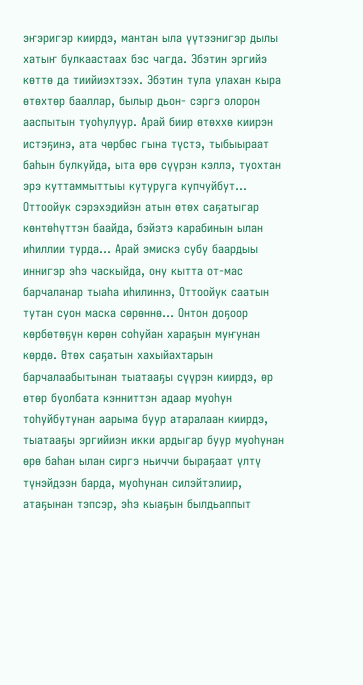эҥэригэр киирдэ, мантан ыла үүтээнигэр дылы хатыҥ булкаастаах бэс чагда. Эбэтин эргийэ көттө да тиийиэхтээх. Эбэтин тула улахан кыра өтөхтөр бааллар, былыр дьон- сэргэ олорон ааспытын туоһулуур. Арай биир өтөххө киирэн истэҕинэ, ата чөрбөс гына түстэ, тыбыыраат баһын булкуйда, ыта өрө сүүрэн кэллэ, туохтан эрэ куттаммыттыы кутуруга купчуйбут… Оттоойук сэрэхэдийэн атын өтөх саҕатыгар көнтөһүттэн баайда, бэйэтэ карабинын ылан иһиллии турда… Арай эмискэ субу баардыы иннигэр эһэ часкыйда, ону кытта от-мас барчаланар тыаһа иһилиннэ, Оттоойук саатын тутан суон маска сөрөннө… Онтон доҕоор көрбөтөҕүн көрөн соһуйан хараҕын муҥунан көрдө. Өтөх саҕатын хахыйахтарын барчалаабытынан тыатааҕы сүүрэн киирдэ, өр өтөр буолбата кэнниттэн адаар муоһун тоһуйбутунан аарыма буур атаралаан киирдэ, тыатааҕы эргийиэн икки ардыгар буур муоһунан өрө баһан ылан сиргэ ньиччи быраҕаат үлтү түнэйдээн барда, муоһунан силэйтэлиир, атаҕынан тэпсэр, эһэ кыаҕын былдьаппыт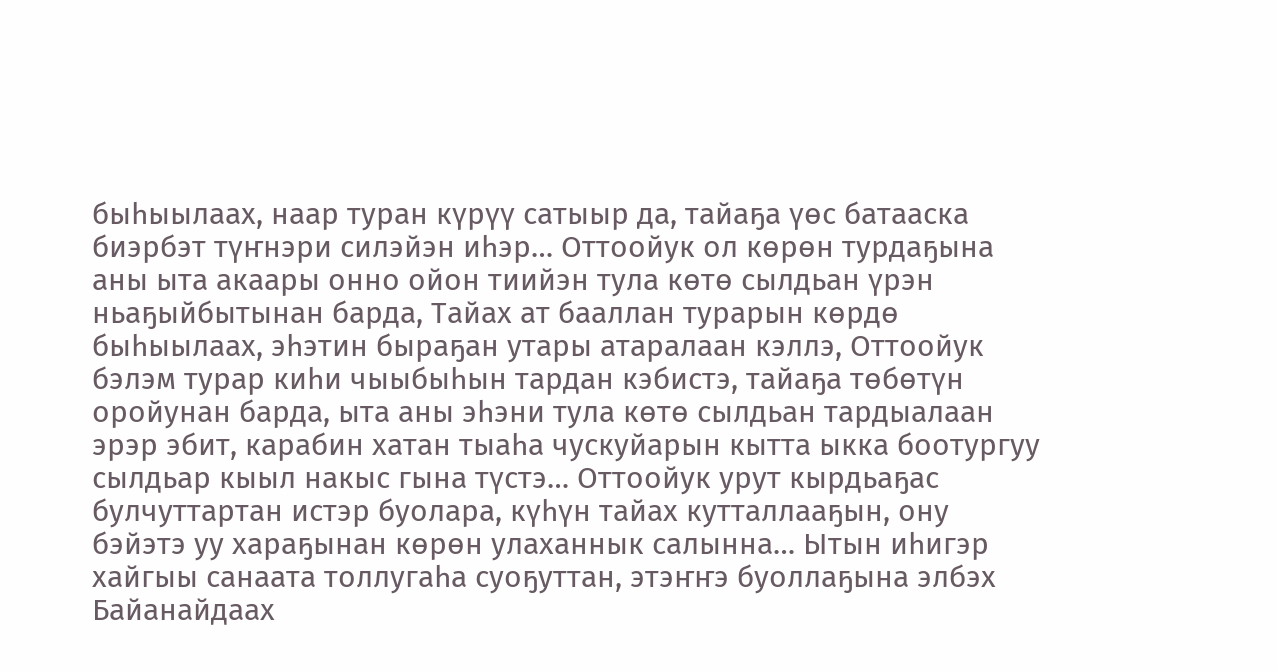быһыылаах, наар туран күрүү сатыыр да, тайаҕа үөс батааска биэрбэт түҥнэри силэйэн иһэр… Оттоойук ол көрөн турдаҕына аны ыта акаары онно ойон тиийэн тула көтө сылдьан үрэн ньаҕыйбытынан барда, Тайах ат бааллан турарын көрдө быһыылаах, эһэтин быраҕан утары атаралаан кэллэ, Оттоойук бэлэм турар киһи чыыбыһын тардан кэбистэ, тайаҕа төбөтүн оройунан барда, ыта аны эһэни тула көтө сылдьан тардыалаан эрэр эбит, карабин хатан тыаһа чускуйарын кытта ыкка боотургуу сылдьар кыыл накыс гына түстэ… Оттоойук урут кырдьаҕас
булчуттартан истэр буолара, күһүн тайах кутталлааҕын, ону бэйэтэ уу хараҕынан көрөн улаханнык салынна… Ытын иһигэр хайгыы санаата толлугаһа суоҕуттан, этэҥҥэ буоллаҕына элбэх Байанайдаах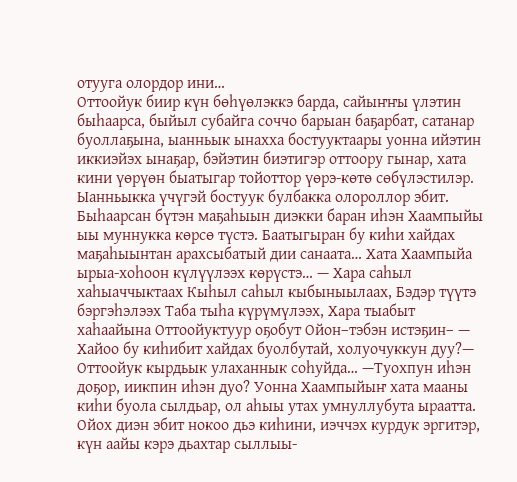отууга олордор ини…
Оттоойук биир күн бөһүөлэккэ барда, сайыҥҥы үлэтин быһаарса, быйыл субайга соччо барыан баҕарбат, сатанар буоллаҕына, ыанньык ынахха бостууктаары уонна ийэтин иккиэйэх ынаҕар, бэйэтин биэтигэр оттоору гынар, хата кини үөрүөн быатыгар тойоттор үөрэ-көтө сөбүлэстилэр. Ыанньыкка үчүгэй бостуук булбакка олороллор эбит. Быһаарсан бүтэн маҕаһыын диэкки баран иһэн Хаампыйы ыы муннукка көрсө түстэ. Баатыгыран бу киһи хайдах маҕаһыынтан арахсыбатый дии санаата… Хата Хаампыйа ырыа-хоһоон күлүүлээх көрүстэ… — Хара саһыл хаһыаччыктаах Кыһыл саһыл кыбыныылаах, Бэдэр түүтэ бэргэһэлээх Таба тыһа күрүмүлээх, Хара тыабыт хаһаайына Оттоойуктуур оҕобут Ойон–тэбэн истэҕин– — Хайоо бу киһибит хайдах буолбутай, холуочуккун дуу?— Оттоойук кырдьык улаханнык соһуйда… —Туохпун иһэн доҕор, иикпин иһэн дуо? Уонна Хаампыйыҥ хата мааны киһи буола сылдьар, ол аһыы утах умнуллубута ыраатта. Ойох диэн эбит нокоо дьэ киһини, иэччэх курдук эргитэр, күн аайы кэрэ дьахтар сыллыы-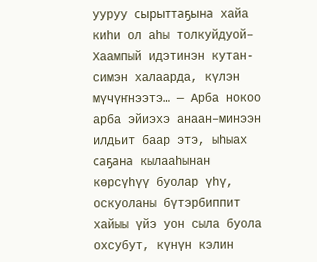ууруу сырыттаҕына хайа киһи ол аһы толкуйдуой– Хаампый идэтинэн кутан- симэн халаарда, күлэн мүчүҥнээтэ… — Арба нокоо арба эйиэхэ анаан–минээн илдьит баар этэ, ыһыах саҕана кылааһынан көрсүһүү буолар үһү, оскуоланы бүтэрбиппит хайыы үйэ уон сыла буола охсубут, күнүн кэлин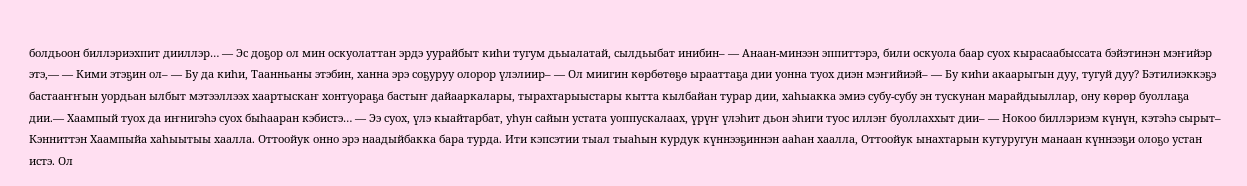болдьоон биллэриэхпит дииллэр… — Эс доҕор ол мин оскуолаттан эрдэ уурайбыт киһи тугум дьыалатай, сылдьыбат инибин– — Анаан-минээн эппиттэрэ, били оскуола баар суох кырасаабыссата бэйэтинэн мэҥийэр этэ,— — Кими этэҕин ол– — Бу да киһи, Таанньаны этэбин, ханна эрэ соҕуруу олорор үлэлиир– — Ол миигин көрбөтөҕө ырааттаҕа дии уонна туох диэн мэҥийиэй– — Бу киһи акаарыгын дуу, тугуй дуу? Бэтилиэккэҕэ бастааҥҥын уордьан ылбыт мэтээллээх хаартыскаҥ хонтуораҕа бастыҥ дайааркалары, тырахтарыыстары кытта кылбайан турар дии, хаһыакка эмиэ субу-субу эн тускунан марайдыыллар, ону көрөр буоллаҕа дии.— Хаампый туох да иҥнигэһэ суох быһааран кэбистэ… — Ээ суох, үлэ кыайтарбат, уһун сайын устата уоппускалаах, үрүҥ үлэһит дьон эһиги туос иллэҥ буоллаххыт дии– — Нокоо биллэриэм күнүн, кэтэһэ сырыт– Кэнниттэн Хаампыйа хаһыытыы хаалла. Оттоойук онно эрэ наадыйбакка бара турда. Ити кэпсэтии тыал тыаһын курдук күннээҕиннэн ааһан хаалла, Оттоойук ынахтарын кутуругун манаан күннээҕи олоҕо устан истэ. Ол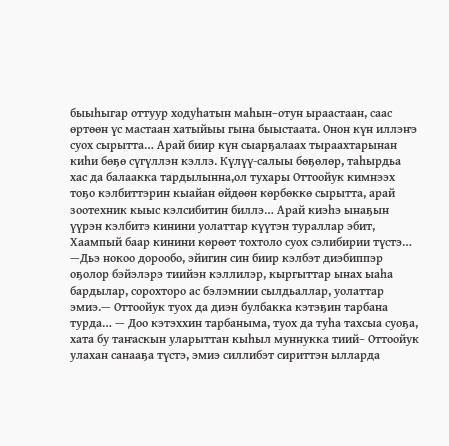быыһыгар оттуур ходуһатын маһын–отун ыраастаан, саас өртөөн үс мастаан хатыйыы гына быыстаата. Онон күн иллэҥэ
суох сырытта… Арай биир күн сыарҕалаах тыраахтарынан киһи бөҕө сүгүллэн кэллэ. Күлүү-салыы бөҕөлөр, таһырдьа хас да балаакка тардылынна,ол тухары Оттоойук кимнээх тоҕо кэлбиттэрин кыайан өйдөөн көрбөккө сырытта, арай зоотехник кыыс кэлсибитин биллэ… Арай киэһэ ынаҕын үүрэн кэлбитэ кинини уолаттар күүтэн тураллар эбит, Хаампый баар кинини көрөөт тохтоло суох сэлибирии түстэ… —Дьэ нокоо дорообо, эйигин син биир кэлбэт диэбиппэр оҕолор бэйэлэрэ тиийэн кэллилэр, кыргыттар ынах ыаһа бардылар, сорохторо ас бэлэмнии сылдьаллар, уолаттар эмиэ.— Оттоойук туох да диэн булбакка кэтэҕин тарбана турда… — Доо кэтэххин тарбаныма, туох да туһа тахсыа суоҕа, хата бу таҥаскын уларыттан кыһыл муннукка тиий– Оттоойук улахан санааҕа түстэ, эмиэ силлибэт сириттэн ылларда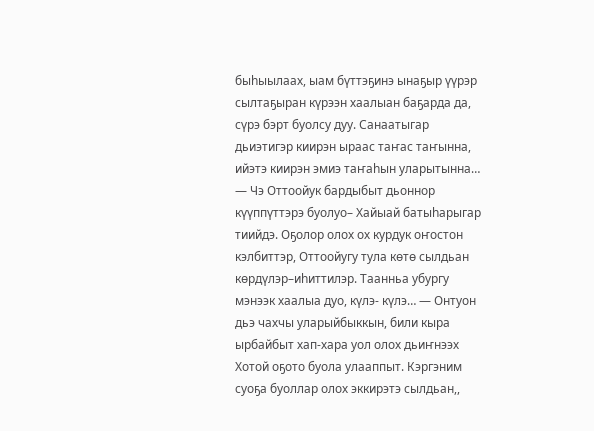быһыылаах, ыам бүттэҕинэ ынаҕыр үүрэр сылтаҕыран күрээн хаалыан баҕарда да, сүрэ бэрт буолсу дуу. Санаатыгар дьиэтигэр киирэн ыраас таҥас таҥынна, ийэтэ киирэн эмиэ таҥаһын уларытынна… — Чэ Оттоойук бардыбыт дьоннор күүппүттэрэ буолуо– Хайыай батыһарыгар тиийдэ. Оҕолор олох ох курдук оҥостон кэлбиттэр, Оттоойугу тула көтө сылдьан көрдүлэр–иһиттилэр. Таанньа убургу мэнээк хаалыа дуо, күлэ- күлэ… — Онтуон дьэ чахчы уларыйбыккын, били кыра ырбайбыт хап-хара уол олох дьиҥнээх Хотой оҕото буола улааппыт. Кэргэним суоҕа буоллар олох эккирэтэ сылдьан,,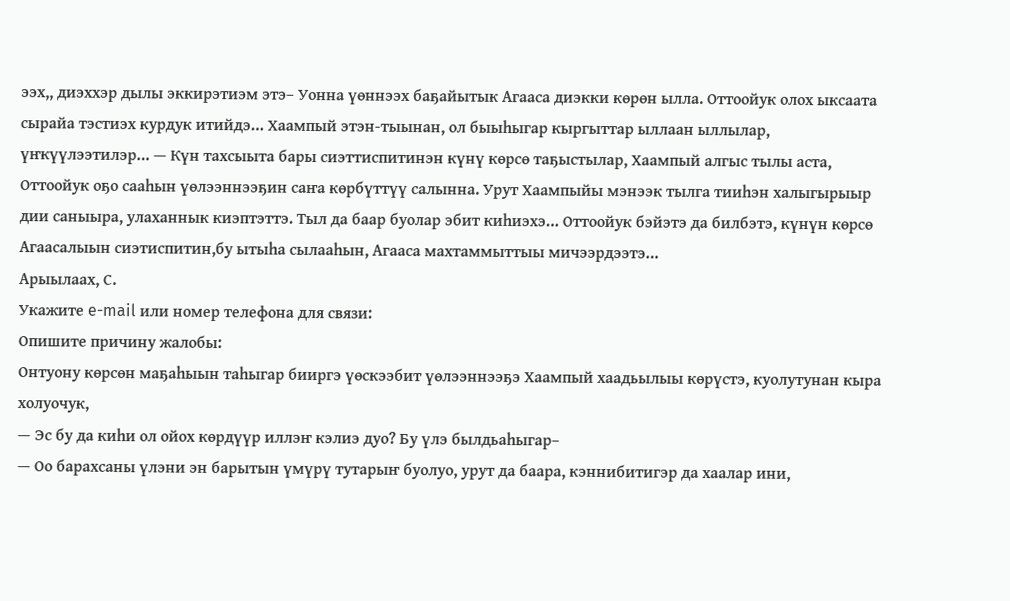ээх,, диэххэр дылы эккирэтиэм этэ– Уонна үөннээх баҕайытык Агааса диэкки көрөн ылла. Оттоойук олох ыксаата сырайа тэстиэх курдук итийдэ… Хаампый этэн-тыынан, ол быыһыгар кыргыттар ыллаан ыллылар, үҥкүүлээтилэр… — Күн тахсыыта бары сиэттиспитинэн күнү көрсө таҕыстылар, Хаампый алгыс тылы аста, Оттоойук оҕо сааһын үөлээннээҕин саҥа көрбүттүү салынна. Урут Хаампыйы мэнээк тылга тииһэн халыгырыыр дии саныыра, улаханнык киэптэттэ. Тыл да баар буолар эбит киһиэхэ… Оттоойук бэйэтэ да билбэтэ, күнүн көрсө Агаасалыын сиэтиспитин,бу ытыһа сылааһын, Агааса махтаммыттыы мичээрдээтэ…
Арыылаах, С.
Укажите e-mail или номер телефона для связи:
Опишите причину жалобы:
Онтуону көрсөн маҕаһыын таһыгар бииргэ үөскээбит үөлээннээҕэ Хаампый хаадьылыы көрүстэ, куолутунан кыра холуочук,
— Эс бу да киһи ол ойох көрдүүр иллэҥ кэлиэ дуо? Бу үлэ былдьаһыгар–
— Оо барахсаны үлэни эн барытын үмүрү тутарыҥ буолуо, урут да баара, кэннибитигэр да хаалар ини,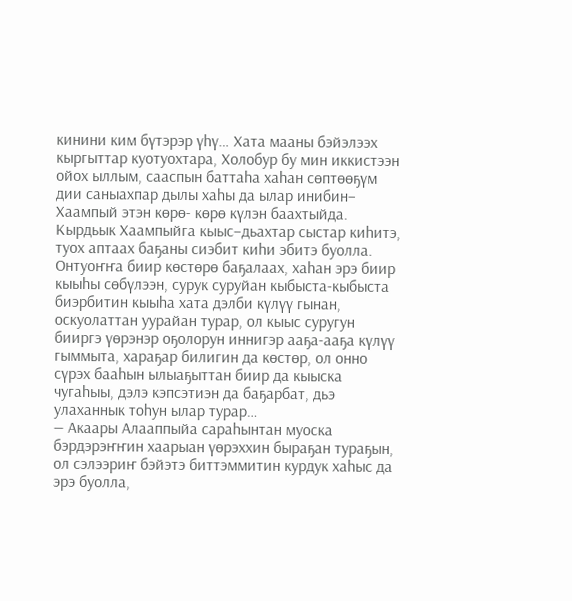кинини ким бүтэрэр үһү… Хата мааны бэйэлээх кыргыттар куотуохтара, Холобур бу мин иккистээн ойох ыллым, сааспын баттаһа хаһан сөптөөҕүм дии саныахпар дылы хаһы да ылар инибин–
Хаампый этэн көрө- көрө күлэн баахтыйда. Кырдьык Хаампыйга кыыс–дьахтар сыстар киһитэ, туох аптаах баҕаны сиэбит киһи эбитэ буолла. Онтуоҥҥа биир көстөрө баҕалаах, хаһан эрэ биир кыыһы сөбүлээн, сурук суруйан кыбыста-кыбыста биэрбитин кыыһа хата дэлби күлүү гынан, оскуолаттан уурайан турар, ол кыыс суругун бииргэ үөрэнэр оҕолорун иннигэр ааҕа-ааҕа күлүү гыммыта, хараҕар билигин да көстөр, ол онно сүрэх бааһын ылыаҕыттан биир да кыыска чугаһыы, дэлэ кэпсэтиэн да баҕарбат, дьэ улаханнык тоһун ылар турар…
— Акаары Алааппыйа сараһынтан муоска бэрдэрэҥҥин хаарыан үөрэххин быраҕан тураҕын, ол сэлээриҥ бэйэтэ биттэммитин курдук хаһыс да эрэ буолла,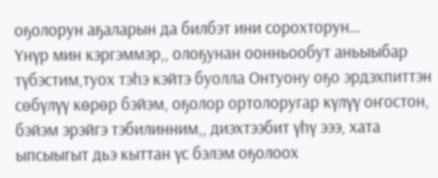оҕолорун аҕаларын да билбэт ини сорохторун…
Үнүр мин кэргэммэр,, олоҕунан оонньообут аньыыбар түбэстим,туох тэһэ кэйтэ буолла Онтуону оҕо эрдэхпиттэн сөбүлүү көрөр бэйэм, оҕолор ортолоругар күлүү оҥостон, бэйэм эрэйгэ тэбилинним,, диэхтээбит үһү эээ, хата ыпсыыгыт дьэ кыттан үс бэлэм оҕолоох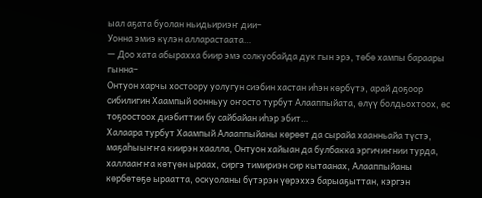ыал аҕата буолан ньидьириэҥ дии–
Уонна эмиэ күлэн алларастаата…
— Доо хата абырахха биир эмэ солкуобайда дук гын эрэ, төбө хампы бараары гынна–
Онтуон харчы хостоору уолугун сиэбин хастан иһэн көрбүтэ, арай доҕоор сибилигин Хаампый оонньуу оҥосто турбут Алааппыйата, өлүү болдьохтоох, өс тоҕоостоох диэбиттии бу сайбайан иһэр эбит…
Халаара турбут Хаампый Алааппыйаны көрөөт да сырайа хаанньайа түстэ, маҕаһыыҥҥа киирэн хаалла, Онтуон хайыан да булбакка эргичиҥнии турда, халлааҥҥа көтүөн ыраах, сиргэ тимириэн сир кытаанах, Алааппыйаны көрбөтөҕө ыраатта, оскуоланы бүтэрэн үөрэххэ барыаҕыттан, кэргэн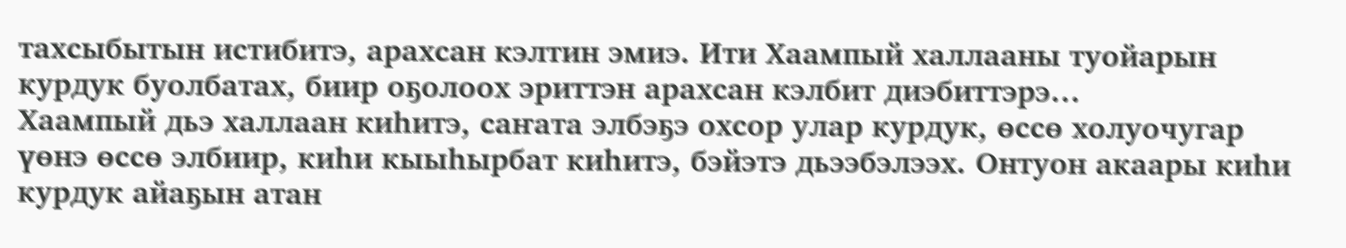тахсыбытын истибитэ, арахсан кэлтин эмиэ. Ити Хаампый халлааны туойарын курдук буолбатах, биир оҕолоох эриттэн арахсан кэлбит диэбиттэрэ…
Хаампый дьэ халлаан киһитэ, саҥата элбэҕэ охсор улар курдук, өссө холуочугар үөнэ өссө элбиир, киһи кыыһырбат киһитэ, бэйэтэ дьээбэлээх. Онтуон акаары киһи курдук айаҕын атан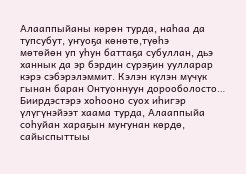Алааппыйаны көрөн турда, наһаа да тупсубут, уҥуоҕа көнөтө,түөһэ
мөтөйөн уп уһун баттаҕа субуллан, дьэ ханнык да эр бэрдин сүрэҕин уулларар кэрэ сэбэрэлэммит. Кэлэн күлэн мүчүк гынан баран Онтуоннуун дорооболосто… Биирдэстэрэ хоһооно суох иһигэр үлүгүнэйээт хаама турда, Алааппыйа соһуйан хараҕын муҥунан көрдө, сайыспыттыы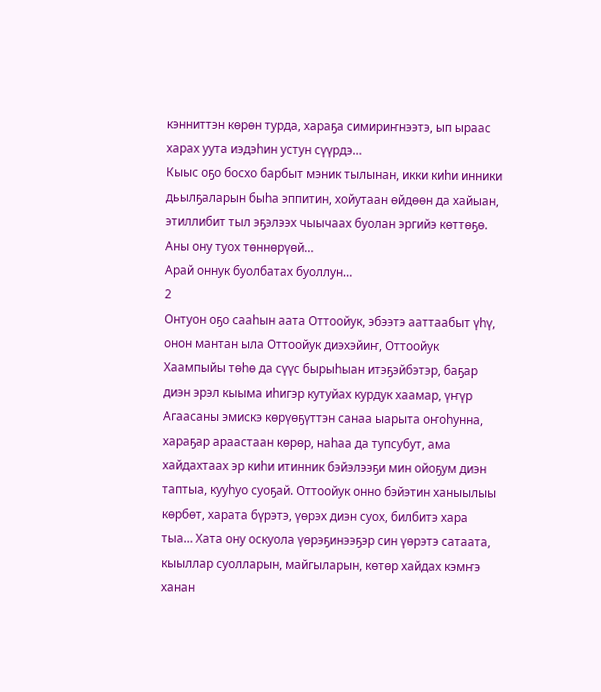кэнниттэн көрөн турда, хараҕа симириҥнээтэ, ып ыраас харах уута иэдэһин устун сүүрдэ…
Кыыс оҕо босхо барбыт мэник тылынан, икки киһи инники дьылҕаларын быһа эппитин, хойутаан өйдөөн да хайыан, этиллибит тыл эҕэлээх чыычаах буолан эргийэ көттөҕө. Аны ону туох төннөрүөй…
Арай оннук буолбатах буоллун…
2
Онтуон оҕо сааһын аата Оттоойук, эбээтэ ааттаабыт үһү, онон мантан ыла Оттоойук диэхэйиҥ, Оттоойук Хаампыйы төһө да сүүс бырыһыан итэҕэйбэтэр, баҕар диэн эрэл кыыма иһигэр кутуйах курдук хаамар, үҥүр Агаасаны эмискэ көрүөҕүттэн санаа ыарыта оҥоһунна, хараҕар араастаан көрөр, наһаа да тупсубут, ама хайдахтаах эр киһи итинник бэйэлээҕи мин ойоҕум диэн таптыа, кууһуо суоҕай. Оттоойук онно бэйэтин ханыылыы көрбөт, харата бүрэтэ, үөрэх диэн суох, билбитэ хара тыа… Хата ону оскуола үөрэҕинээҕэр син үөрэтэ сатаата, кыыллар суолларын, майгыларын, көтөр хайдах кэмҥэ ханан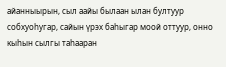айанныырын, сыл аайы былаан ылан бултуур собхуоһугар, сайын үрэх баһыгар моой оттуур, онно кыһын сылгы таһааран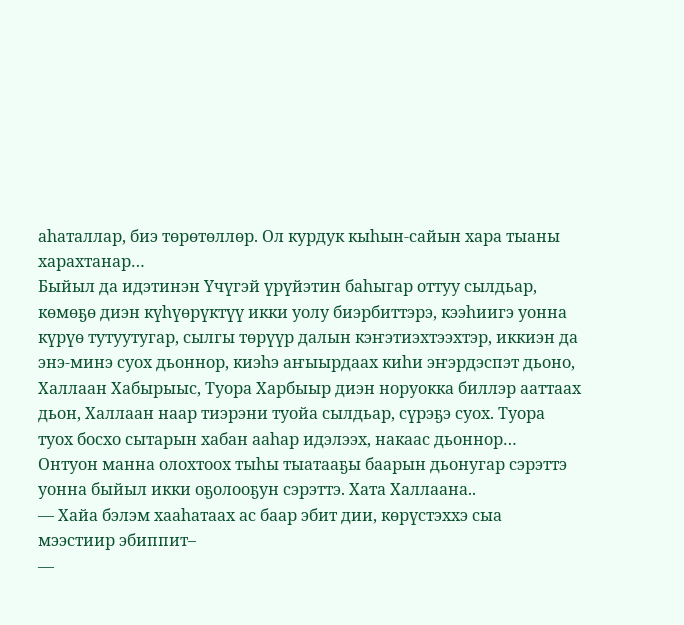аһаталлар, биэ төрөтөллөр. Ол курдук кыһын-сайын хара тыаны харахтанар…
Быйыл да идэтинэн Үчүгэй үрүйэтин баһыгар оттуу сылдьар, көмөҕө диэн күһүөрүктүү икки уолу биэрбиттэрэ, кээһиигэ уонна күрүө тутуутугар, сылгы төрүүр далын кэҥэтиэхтээхтэр, иккиэн да энэ-минэ суох дьоннор, киэһэ аҥыырдаах киһи эҥэрдэспэт дьоно, Халлаан Хабырыыс, Туора Харбыыр диэн норуокка биллэр ааттаах дьон, Халлаан наар тиэрэни туойа сылдьар, сүрэҕэ суох. Туора туох босхо сытарын хабан ааһар идэлээх, накаас дьоннор…
Онтуон манна олохтоох тыһы тыатааҕы баарын дьонугар сэрэттэ уонна быйыл икки оҕолооҕун сэрэттэ. Хата Халлаана..
— Хайа бэлэм хааһатаах ас баар эбит дии, көрүстэххэ сыа мээстиир эбиппит–
—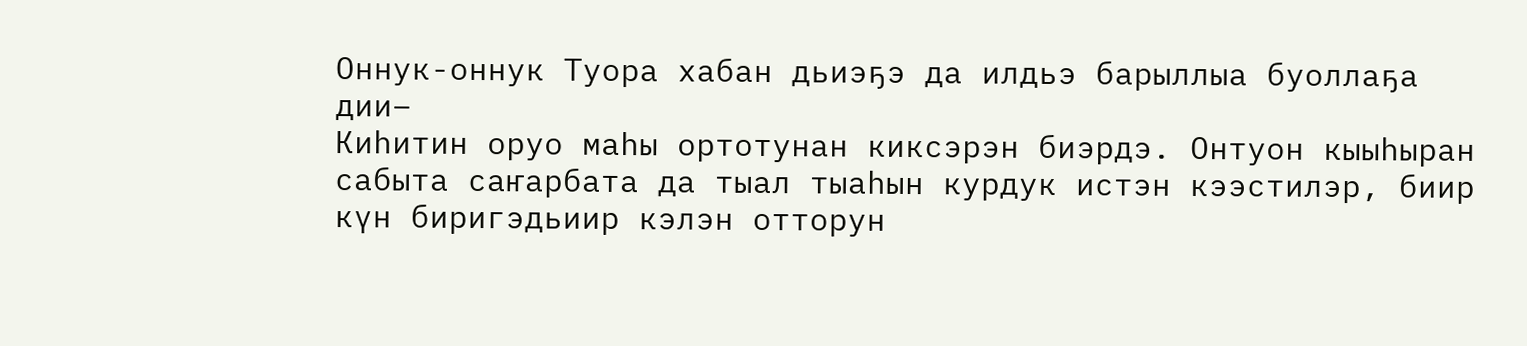Оннук-оннук Туора хабан дьиэҕэ да илдьэ барыллыа буоллаҕа дии–
Киһитин оруо маһы ортотунан киксэрэн биэрдэ. Онтуон кыыһыран сабыта саҥарбата да тыал тыаһын курдук истэн кээстилэр, биир күн биригэдьиир кэлэн отторун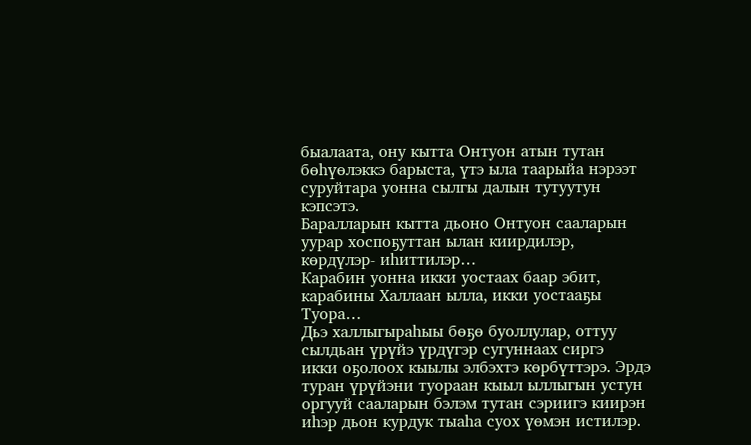быалаата, ону кытта Онтуон атын тутан бөһүөлэккэ барыста, үтэ ыла таарыйа нэрээт суруйтара уонна сылгы далын тутуутун кэпсэтэ.
Баралларын кытта дьоно Онтуон сааларын уурар хоспоҕуттан ылан киирдилэр, көрдүлэр- иһиттилэр…
Карабин уонна икки уостаах баар эбит, карабины Халлаан ылла, икки уостааҕы Туора…
Дьэ халлыгыраһыы бөҕө буоллулар, оттуу сылдьан үрүйэ үрдүгэр сугуннаах сиргэ
икки оҕолоох кыылы элбэхтэ көрбүттэрэ. Эрдэ туран үрүйэни туораан кыыл ыллыгын устун оргууй сааларын бэлэм тутан сэриигэ киирэн иһэр дьон курдук тыаһа суох үөмэн истилэр.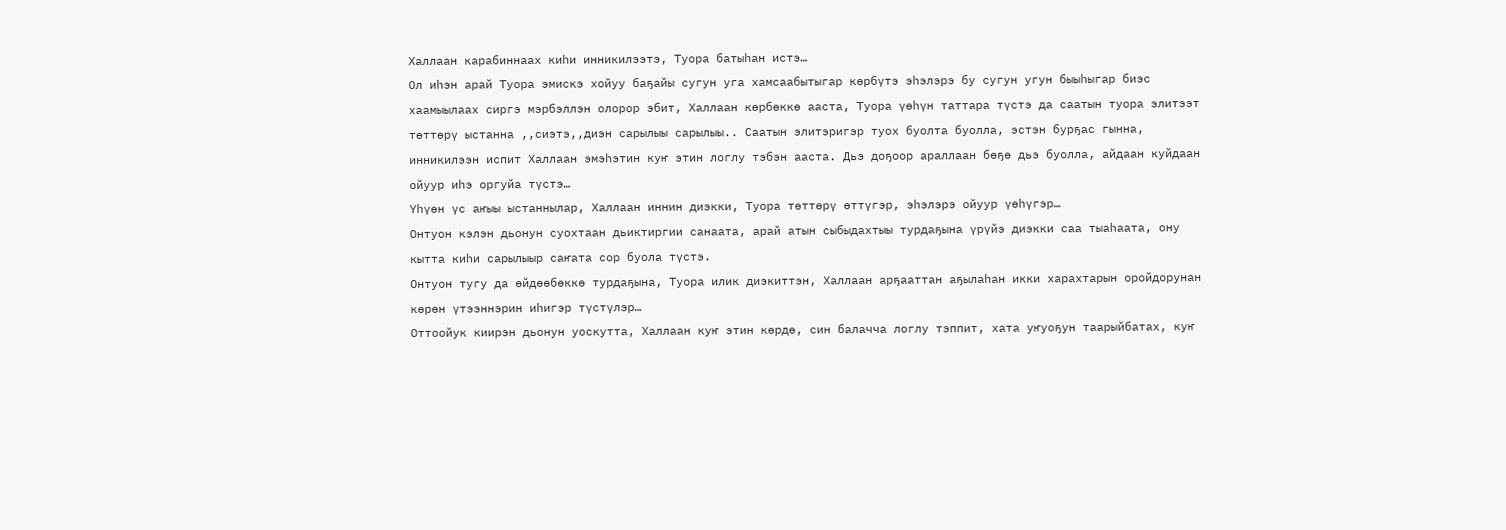Халлаан карабиннаах киһи инникилээтэ, Туора батыһан истэ…
Ол иһэн арай Туора эмискэ хойуу баҕайы сугун уга хамсаабытыгар көрбүтэ эһэлэрэ бу сугун угун быыһыгар биэс хаамыылаах сиргэ мэрбэллэн олорор эбит, Халлаан көрбөккө ааста, Туора үөһүн таттара түстэ да саатын туора элитээт төттөрү ыстанна ,,сиэтэ,,диэн сарылыы сарылыы.. Саатын элитэригэр туох буолта буолла, эстэн бурҕас гынна, инникилээн испит Халлаан эмэһэтин куҥ этин логлу тэбэн ааста. Дьэ доҕоор араллаан бөҕө дьэ буолла, айдаан куйдаан ойуур иһэ оргуйа түстэ…
Үһүөн үс аҥыы ыстаннылар, Халлаан иннин диэкки, Туора төттөрү өттүгэр, эһэлэрэ ойуур үөһүгэр…
Онтуон кэлэн дьонун суохтаан дьиктиргии санаата, арай атын сыбыдахтыы турдаҕына үрүйэ диэкки саа тыаһаата, ону кытта киһи сарылыыр саҥата сор буола түстэ.
Онтуон тугу да өйдөөбөккө турдаҕына, Туора илик диэкиттэн, Халлаан арҕааттан аҕылаһан икки харахтарын оройдорунан көрөн үтээннэрин иһигэр түстүлэр…
Оттоойук киирэн дьонун уоскутта, Халлаан куҥ этин көрдө, син балачча логлу тэппит, хата уҥуоҕун таарыйбатах, куҥ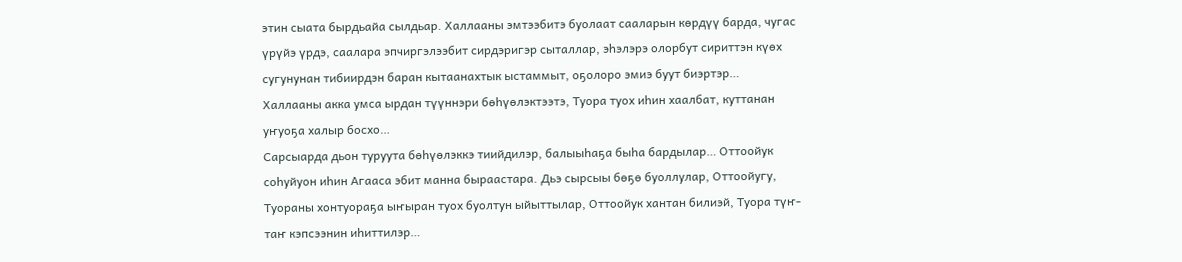этин сыата бырдьайа сылдьар. Халлааны эмтээбитэ буолаат сааларын көрдүү барда, чугас үрүйэ үрдэ, саалара эпчиргэлээбит сирдэригэр сыталлар, эһэлэрэ олорбут сириттэн күөх сугунунан тибиирдэн баран кытаанахтык ыстаммыт, оҕолоро эмиэ буут биэртэр…
Халлааны акка умса ырдан түүннэри бөһүөлэктээтэ, Туора туох иһин хаалбат, куттанан уҥуоҕа халыр босхо…
Сарсыарда дьон туруута бөһүөлэккэ тиийдилэр, балыыһаҕа быһа бардылар… Оттоойук соһуйуон иһин Агааса эбит манна быраастара. Дьэ сырсыы бөҕө буоллулар, Оттоойугу, Туораны хонтуораҕа ыҥыран туох буолтун ыйыттылар, Оттоойук хантан билиэй, Туора түҥ-таҥ кэпсээнин иһиттилэр…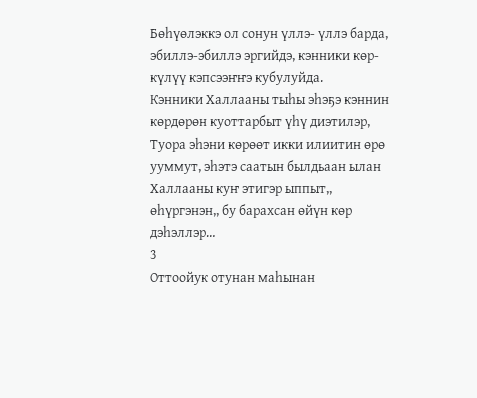Бөһүөлэккэ ол сонун үллэ- үллэ барда, эбиллэ-эбиллэ эргийдэ, кэнники көр- күлүү кэпсээҥҥэ кубулуйда.
Кэнники Халлааны тыһы эһэҕэ кэннин көрдөрөн куоттарбыт үһү диэтилэр, Туора эһэни көрөөт икки илиитин өрө ууммут, эһэтэ саатын былдьаан ылан Халлааны куҥ этигэр ыппыт,, өһүргэнэн,, бу барахсан өйүн көр дэһэллэр…
3
Оттоойук отунан маһынан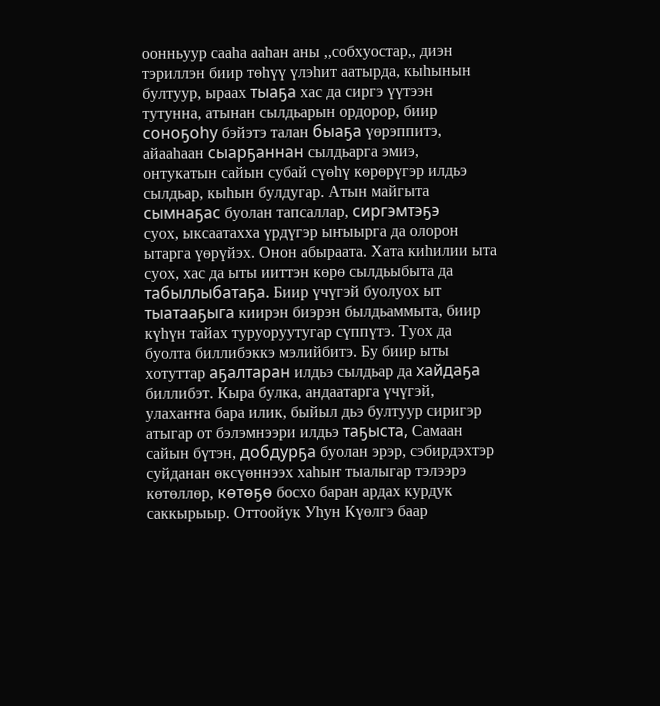оонньуур сааһа ааһан аны ,,собхуостар,, диэн тэриллэн биир төһүү үлэһит аатырда, кыһынын бултуур, ыраах тыаҕа хас да сиргэ үүтээн тутунна, атынан сылдьарын ордорор, биир соноҕоһу бэйэтэ талан быаҕа үөрэппитэ, айааһаан сыарҕаннан сылдьарга эмиэ, онтукатын сайын субай сүөһү көрөрүгэр илдьэ сылдьар, кыһын булдугар. Атын майгыта сымнаҕас буолан тапсаллар, сиргэмтэҕэ
суох, ыксаатахха үрдүгэр ыҥыырга да олорон ытарга үөрүйэх. Онон абыраата. Хата киһилии ыта суох, хас да ыты ииттэн көрө сылдьыбыта да табыллыбатаҕа. Биир үчүгэй буолуох ыт тыатааҕыга киирэн биэрэн былдьаммыта, биир күһүн тайах туруоруутугар сүппүтэ. Туох да буолта биллибэккэ мэлийбитэ. Бу биир ыты хотуттар аҕалтаран илдьэ сылдьар да хайдаҕа биллибэт. Кыра булка, андаатарга үчүгэй, улахаҥҥа бара илик, быйыл дьэ бултуур сиригэр атыгар от бэлэмнээри илдьэ таҕыста, Самаан сайын бүтэн, добдурҕа буолан эрэр, сэбирдэхтэр суйданан өксүөннээх хаһыҥ тыалыгар тэлээрэ көтөллөр, көтөҕө босхо баран ардах курдук саккырыыр. Оттоойук Уһун Күөлгэ баар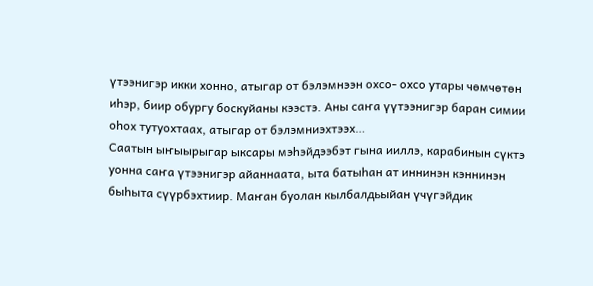үтээнигэр икки хонно, атыгар от бэлэмнээн охсо- охсо утары чөмчөтөн иһэр, биир обургу боскуйаны кээстэ. Аны саҥа үүтээнигэр баран симии оһох тутуохтаах, атыгар от бэлэмниэхтээх…
Саатын ыҥыырыгар ыксары мэһэйдээбэт гына ииллэ, карабинын сүктэ уонна саҥа үтээнигэр айаннаата, ыта батыһан ат иннинэн кэннинэн быһыта сүүрбэхтиир. Маҥан буолан кылбалдьыйан үчүгэйдик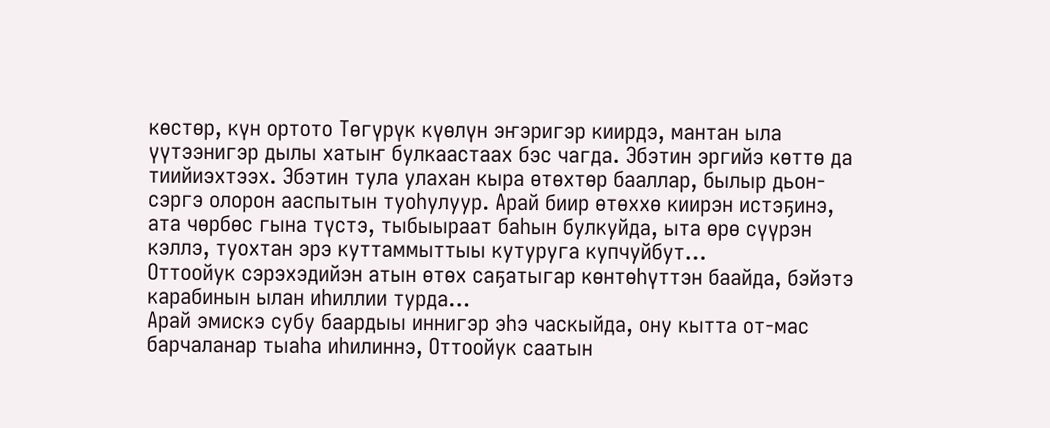көстөр, күн ортото Төгүрүк күөлүн эҥэригэр киирдэ, мантан ыла үүтээнигэр дылы хатыҥ булкаастаах бэс чагда. Эбэтин эргийэ көттө да тиийиэхтээх. Эбэтин тула улахан кыра өтөхтөр бааллар, былыр дьон- сэргэ олорон ааспытын туоһулуур. Арай биир өтөххө киирэн истэҕинэ, ата чөрбөс гына түстэ, тыбыыраат баһын булкуйда, ыта өрө сүүрэн кэллэ, туохтан эрэ куттаммыттыы кутуруга купчуйбут…
Оттоойук сэрэхэдийэн атын өтөх саҕатыгар көнтөһүттэн баайда, бэйэтэ карабинын ылан иһиллии турда…
Арай эмискэ субу баардыы иннигэр эһэ часкыйда, ону кытта от-мас барчаланар тыаһа иһилиннэ, Оттоойук саатын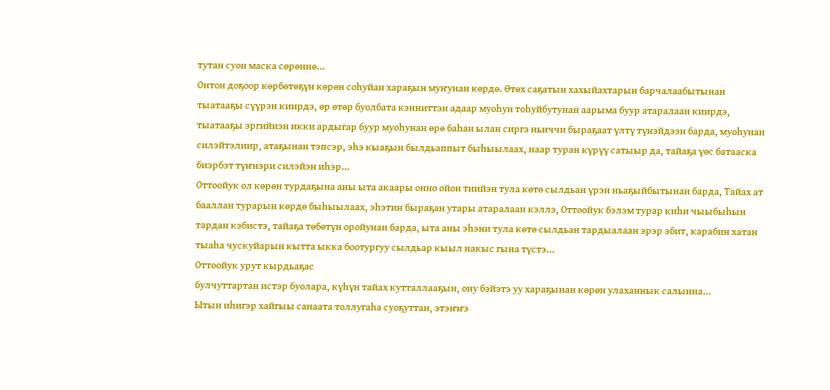тутан суон маска сөрөннө…
Онтон доҕоор көрбөтөҕүн көрөн соһуйан хараҕын муҥунан көрдө. Өтөх саҕатын хахыйахтарын барчалаабытынан тыатааҕы сүүрэн киирдэ, өр өтөр буолбата кэнниттэн адаар муоһун тоһуйбутунан аарыма буур атаралаан киирдэ, тыатааҕы эргийиэн икки ардыгар буур муоһунан өрө баһан ылан сиргэ ньиччи быраҕаат үлтү түнэйдээн барда, муоһунан силэйтэлиир, атаҕынан тэпсэр, эһэ кыаҕын былдьаппыт быһыылаах, наар туран күрүү сатыыр да, тайаҕа үөс батааска биэрбэт түҥнэри силэйэн иһэр…
Оттоойук ол көрөн турдаҕына аны ыта акаары онно ойон тиийэн тула көтө сылдьан үрэн ньаҕыйбытынан барда, Тайах ат бааллан турарын көрдө быһыылаах, эһэтин быраҕан утары атаралаан кэллэ, Оттоойук бэлэм турар киһи чыыбыһын тардан кэбистэ, тайаҕа төбөтүн оройунан барда, ыта аны эһэни тула көтө сылдьан тардыалаан эрэр эбит, карабин хатан тыаһа чускуйарын кытта ыкка боотургуу сылдьар кыыл накыс гына түстэ…
Оттоойук урут кырдьаҕас
булчуттартан истэр буолара, күһүн тайах кутталлааҕын, ону бэйэтэ уу хараҕынан көрөн улаханнык салынна…
Ытын иһигэр хайгыы санаата толлугаһа суоҕуттан, этэҥҥэ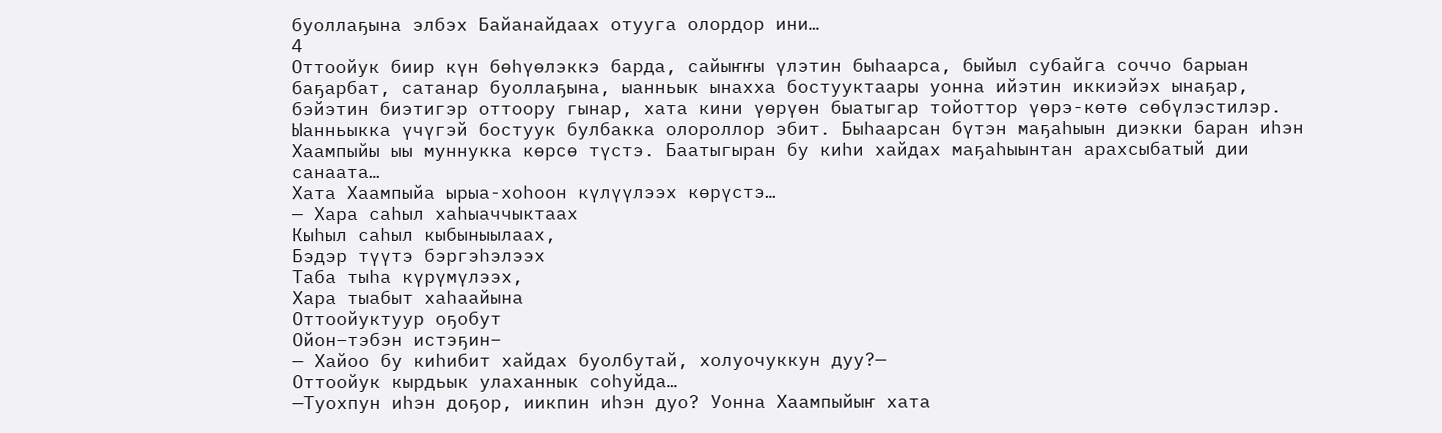буоллаҕына элбэх Байанайдаах отууга олордор ини…
4
Оттоойук биир күн бөһүөлэккэ барда, сайыҥҥы үлэтин быһаарса, быйыл субайга соччо барыан баҕарбат, сатанар буоллаҕына, ыанньык ынахха бостууктаары уонна ийэтин иккиэйэх ынаҕар, бэйэтин биэтигэр оттоору гынар, хата кини үөрүөн быатыгар тойоттор үөрэ-көтө сөбүлэстилэр. Ыанньыкка үчүгэй бостуук булбакка олороллор эбит. Быһаарсан бүтэн маҕаһыын диэкки баран иһэн Хаампыйы ыы муннукка көрсө түстэ. Баатыгыран бу киһи хайдах маҕаһыынтан арахсыбатый дии санаата…
Хата Хаампыйа ырыа-хоһоон күлүүлээх көрүстэ…
— Хара саһыл хаһыаччыктаах
Кыһыл саһыл кыбыныылаах,
Бэдэр түүтэ бэргэһэлээх
Таба тыһа күрүмүлээх,
Хара тыабыт хаһаайына
Оттоойуктуур оҕобут
Ойон–тэбэн истэҕин–
— Хайоо бу киһибит хайдах буолбутай, холуочуккун дуу?—
Оттоойук кырдьык улаханнык соһуйда…
—Туохпун иһэн доҕор, иикпин иһэн дуо? Уонна Хаампыйыҥ хата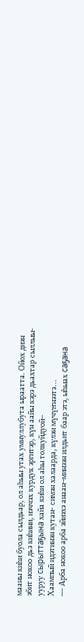мааны киһи буола сылдьар, ол аһыы утах умнуллубута ыраатта. Ойох диэн эбит нокоо дьэ киһини, иэччэх курдук эргитэр, күн аайы кэрэ дьахтар сыллыы- ууруу сырыттаҕына хайа киһи ол аһы толкуйдуой–
Хаампый идэтинэн кутан- симэн халаарда, күлэн мүчүҥнээтэ…
— Арба нокоо арба эйиэхэ анаан–минээн илдьит баар этэ, ыһыах саҕана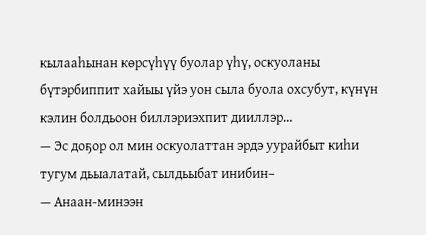кылааһынан көрсүһүү буолар үһү, оскуоланы бүтэрбиппит хайыы үйэ уон сыла буола охсубут, күнүн кэлин болдьоон биллэриэхпит дииллэр…
— Эс доҕор ол мин оскуолаттан эрдэ уурайбыт киһи тугум дьыалатай, сылдьыбат инибин–
— Анаан-минээн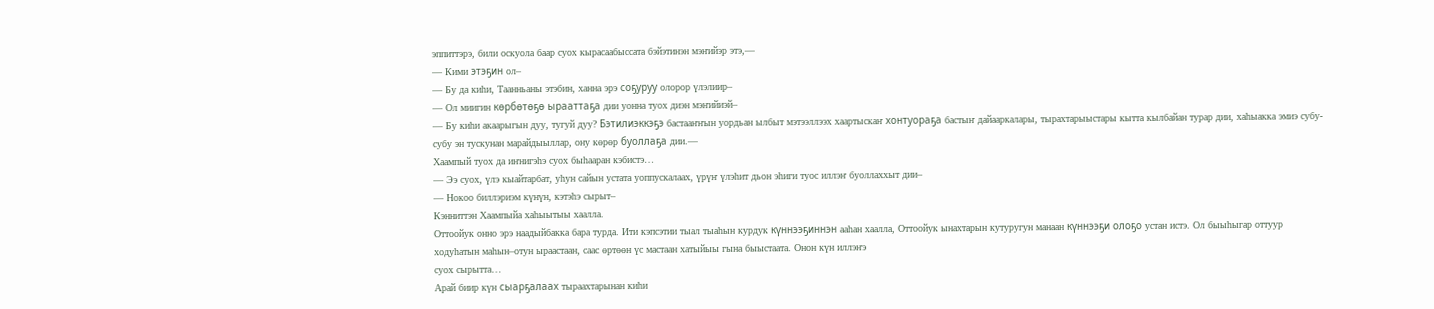эппиттэрэ, били оскуола баар суох кырасаабыссата бэйэтинэн мэҥийэр этэ,—
— Кими этэҕин ол–
— Бу да киһи, Таанньаны этэбин, ханна эрэ соҕуруу олорор үлэлиир–
— Ол миигин көрбөтөҕө ырааттаҕа дии уонна туох диэн мэҥийиэй–
— Бу киһи акаарыгын дуу, тугуй дуу? Бэтилиэккэҕэ бастааҥҥын уордьан ылбыт мэтээллээх хаартыскаҥ хонтуораҕа бастыҥ дайааркалары, тырахтарыыстары кытта кылбайан турар дии, хаһыакка эмиэ субу-субу эн тускунан марайдыыллар, ону көрөр буоллаҕа дии.—
Хаампый туох да иҥнигэһэ суох быһааран кэбистэ…
— Ээ суох, үлэ кыайтарбат, уһун сайын устата уоппускалаах, үрүҥ үлэһит дьон эһиги туос иллэҥ буоллаххыт дии–
— Нокоо биллэриэм күнүн, кэтэһэ сырыт–
Кэнниттэн Хаампыйа хаһыытыы хаалла.
Оттоойук онно эрэ наадыйбакка бара турда. Ити кэпсэтии тыал тыаһын курдук күннээҕиннэн ааһан хаалла, Оттоойук ынахтарын кутуругун манаан күннээҕи олоҕо устан истэ. Ол быыһыгар оттуур ходуһатын маһын–отун ыраастаан, саас өртөөн үс мастаан хатыйыы гына быыстаата. Онон күн иллэҥэ
суох сырытта…
Арай биир күн сыарҕалаах тыраахтарынан киһи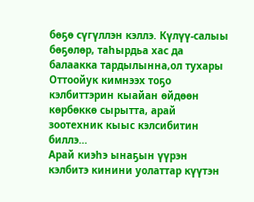бөҕө сүгүллэн кэллэ. Күлүү-салыы бөҕөлөр, таһырдьа хас да балаакка тардылынна,ол тухары Оттоойук кимнээх тоҕо кэлбиттэрин кыайан өйдөөн көрбөккө сырытта, арай зоотехник кыыс кэлсибитин биллэ…
Арай киэһэ ынаҕын үүрэн кэлбитэ кинини уолаттар күүтэн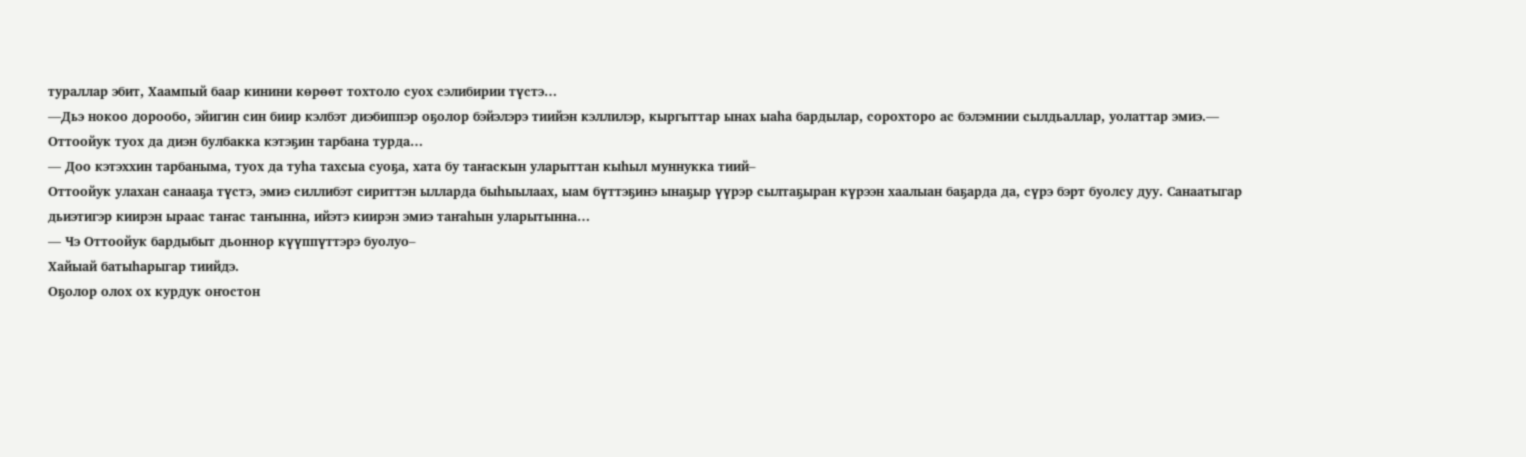тураллар эбит, Хаампый баар кинини көрөөт тохтоло суох сэлибирии түстэ…
—Дьэ нокоо дорообо, эйигин син биир кэлбэт диэбиппэр оҕолор бэйэлэрэ тиийэн кэллилэр, кыргыттар ынах ыаһа бардылар, сорохторо ас бэлэмнии сылдьаллар, уолаттар эмиэ.—
Оттоойук туох да диэн булбакка кэтэҕин тарбана турда…
— Доо кэтэххин тарбаныма, туох да туһа тахсыа суоҕа, хата бу таҥаскын уларыттан кыһыл муннукка тиий–
Оттоойук улахан санааҕа түстэ, эмиэ силлибэт сириттэн ылларда быһыылаах, ыам бүттэҕинэ ынаҕыр үүрэр сылтаҕыран күрээн хаалыан баҕарда да, сүрэ бэрт буолсу дуу. Санаатыгар дьиэтигэр киирэн ыраас таҥас таҥынна, ийэтэ киирэн эмиэ таҥаһын уларытынна…
— Чэ Оттоойук бардыбыт дьоннор күүппүттэрэ буолуо–
Хайыай батыһарыгар тиийдэ.
Оҕолор олох ох курдук оҥостон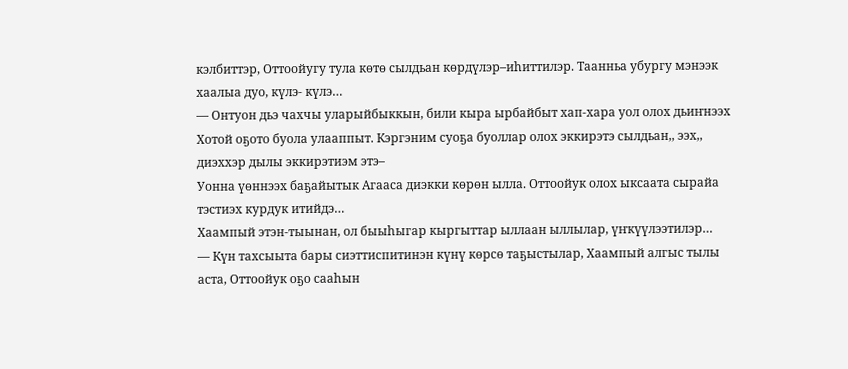кэлбиттэр, Оттоойугу тула көтө сылдьан көрдүлэр–иһиттилэр. Таанньа убургу мэнээк хаалыа дуо, күлэ- күлэ…
— Онтуон дьэ чахчы уларыйбыккын, били кыра ырбайбыт хап-хара уол олох дьиҥнээх Хотой оҕото буола улааппыт. Кэргэним суоҕа буоллар олох эккирэтэ сылдьан,, ээх,, диэххэр дылы эккирэтиэм этэ–
Уонна үөннээх баҕайытык Агааса диэкки көрөн ылла. Оттоойук олох ыксаата сырайа тэстиэх курдук итийдэ…
Хаампый этэн-тыынан, ол быыһыгар кыргыттар ыллаан ыллылар, үҥкүүлээтилэр…
— Күн тахсыыта бары сиэттиспитинэн күнү көрсө таҕыстылар, Хаампый алгыс тылы аста, Оттоойук оҕо сааһын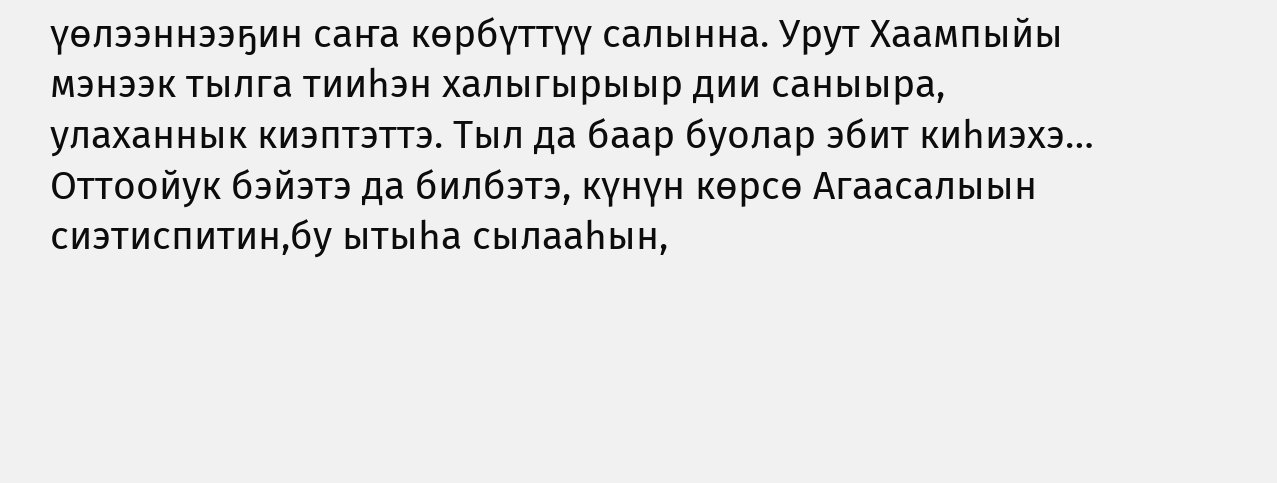үөлээннээҕин саҥа көрбүттүү салынна. Урут Хаампыйы мэнээк тылга тииһэн халыгырыыр дии саныыра, улаханнык киэптэттэ. Тыл да баар буолар эбит киһиэхэ…
Оттоойук бэйэтэ да билбэтэ, күнүн көрсө Агаасалыын сиэтиспитин,бу ытыһа сылааһын,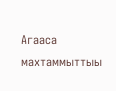Агааса махтаммыттыы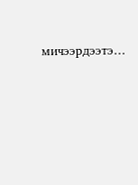мичээрдээтэ…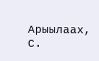Арыылаах, С.